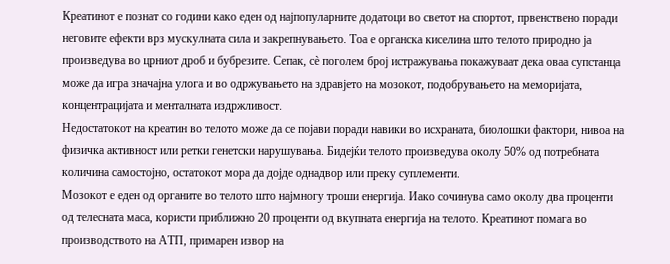Креатинот е познат со години како еден од најпопуларните додатоци во светот на спортот, првенствено поради неговите ефекти врз мускулната сила и закрепнувањето. Тоа е органска киселина што телото природно ја произведува во црниот дроб и бубрезите. Сепак, сè поголем број истражувања покажуваат дека оваа супстанца може да игра значајна улога и во одржувањето на здравјето на мозокот, подобрувањето на меморијата, концентрацијата и менталната издржливост.
Недостатокот на креатин во телото може да се појави поради навики во исхраната, биолошки фактори, нивоа на физичка активност или ретки генетски нарушувања. Бидејќи телото произведува околу 50% од потребната количина самостојно, остатокот мора да дојде однадвор или преку суплементи.
Мозокот е еден од органите во телото што најмногу троши енергија. Иако сочинува само околу два проценти од телесната маса, користи приближно 20 проценти од вкупната енергија на телото. Креатинот помага во производството на АТП, примарен извор на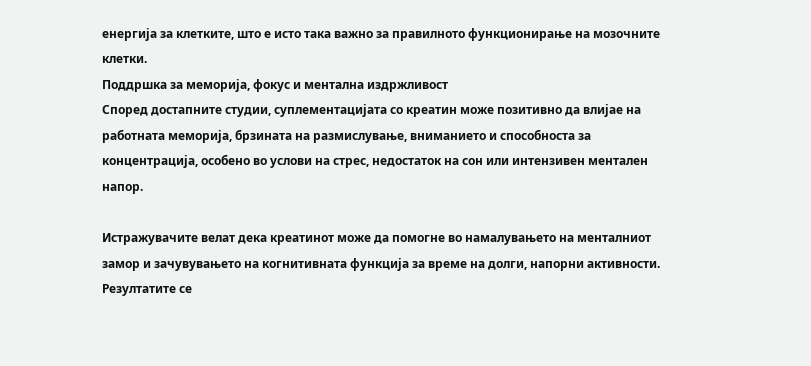енергија за клетките, што е исто така важно за правилното функционирање на мозочните клетки.
Поддршка за меморија, фокус и ментална издржливост
Според достапните студии, суплементацијата со креатин може позитивно да влијае на работната меморија, брзината на размислување, вниманието и способноста за концентрација, особено во услови на стрес, недостаток на сон или интензивен ментален напор.

Истражувачите велат дека креатинот може да помогне во намалувањето на менталниот замор и зачувувањето на когнитивната функција за време на долги, напорни активности. Резултатите се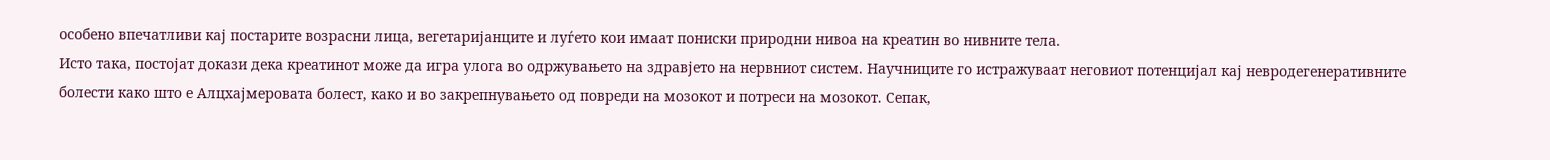особено впечатливи кај постарите возрасни лица, вегетаријанците и луѓето кои имаат пониски природни нивоа на креатин во нивните тела.
Исто така, постојат докази дека креатинот може да игра улога во одржувањето на здравјето на нервниот систем. Научниците го истражуваат неговиот потенцијал кај невродегенеративните болести како што е Алцхајмеровата болест, како и во закрепнувањето од повреди на мозокот и потреси на мозокот. Сепак,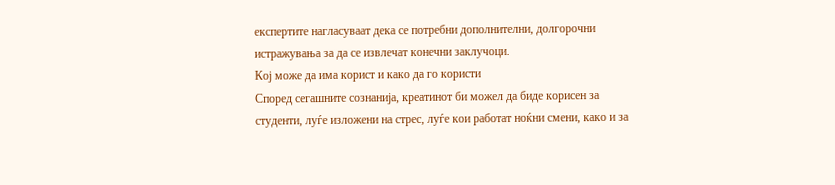експертите нагласуваат дека се потребни дополнителни, долгорочни истражувања за да се извлечат конечни заклучоци.
Кој може да има корист и како да го користи
Според сегашните сознанија, креатинот би можел да биде корисен за студенти, луѓе изложени на стрес, луѓе кои работат ноќни смени, како и за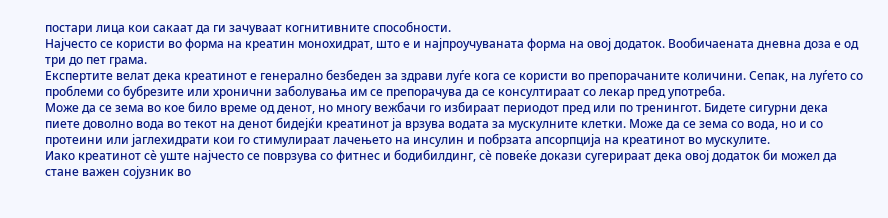постари лица кои сакаат да ги зачуваат когнитивните способности.
Најчесто се користи во форма на креатин монохидрат, што е и најпроучуваната форма на овој додаток. Вообичаената дневна доза е од три до пет грама.
Експертите велат дека креатинот е генерално безбеден за здрави луѓе кога се користи во препорачаните количини. Сепак, на луѓето со проблеми со бубрезите или хронични заболувања им се препорачува да се консултираат со лекар пред употреба.
Може да се зема во кое било време од денот, но многу вежбачи го избираат периодот пред или по тренингот. Бидете сигурни дека пиете доволно вода во текот на денот бидејќи креатинот ја врзува водата за мускулните клетки. Може да се зема со вода, но и со протеини или јаглехидрати кои го стимулираат лачењето на инсулин и побрзата апсорпција на креатинот во мускулите.
Иако креатинот сè уште најчесто се поврзува со фитнес и бодибилдинг, сè повеќе докази сугерираат дека овој додаток би можел да стане важен сојузник во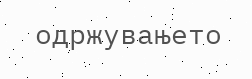одржувањето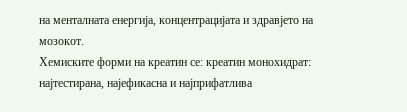на менталната енергија, концентрацијата и здравјето на мозокот.
Хемиските форми на креатин се: креатин монохидрат: најтестирана, најефикасна и најприфатлива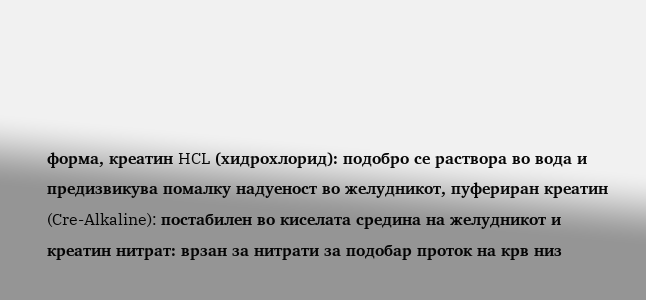форма, креатин HCL (хидрохлорид): подобро се раствора во вода и предизвикува помалку надуеност во желудникот, пуфериран креатин (Cre-Alkaline): постабилен во киселата средина на желудникот и креатин нитрат: врзан за нитрати за подобар проток на крв низ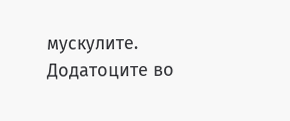мускулите.
Додатоците во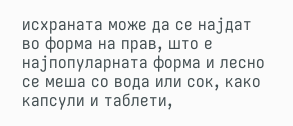исхраната може да се најдат во форма на прав, што е најпопуларната форма и лесно се меша со вода или сок, како капсули и таблети,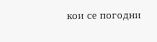кои се погодни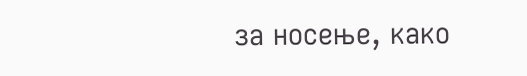за носење, како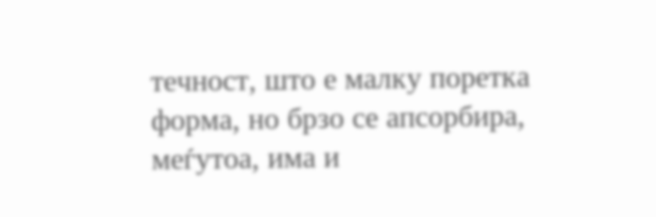течност, што е малку поретка форма, но брзо се апсорбира, меѓутоа, има и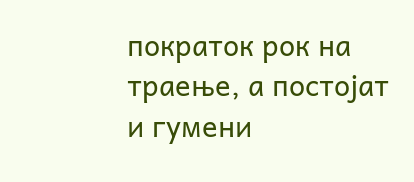пократок рок на траење, а постојат и гумени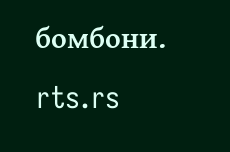бомбони.
rts.rs